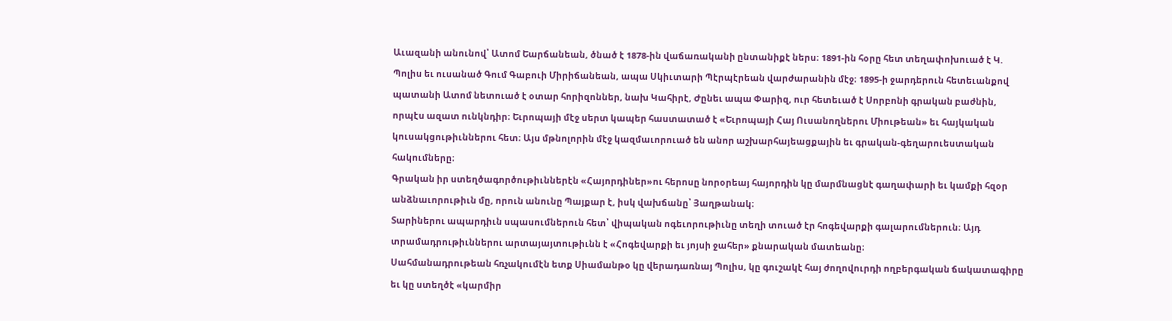Աւազանի անունով՝ Ատոմ Եարճանեան, ծնած է 1878-ին վաճառականի ընտանիքէ ներս։ 1891-ին հօրը հետ տեղափոխուած է Կ. Պոլիս եւ ուսանած Գում Գաբուի Միրիճանեան, ապա Սկիւտարի Պէրպէրեան վարժարանին մէջ։ 1895-ի ջարդերուն հետեւանքով պատանի Ատոմ նետուած է օտար հորիզոններ, նախ Կահիրէ, Ժընեւ ապա Փարիզ, ուր հետեւած է Սորբոնի գրական բաժնին, որպէս ազատ ունկնդիր։ Եւրոպայի մէջ սերտ կապեր հաստատած է «Եւրոպայի Հայ Ուսանողներու Միութեան» եւ հայկական կուսակցութիւններու հետ։ Այս մթնոլորին մէջ կազմաւորուած են անոր աշխարհայեացքային եւ գրական-գեղարուեստական հակումները։
Գրական իր ստեղծագործութիւններէն «Հայորդիներ»ու հերոսը նորօրեայ հայորդին կը մարմնացնէ գաղափարի եւ կամքի հզօր անձնաւորութիւն մը, որուն անունը Պայքար է, իսկ վախճանը՝ Յաղթանակ։
Տարիներու ապարդիւն սպասումներուն հետ՝ վիպական ոգեւորութիւնը տեղի տուած էր հոգեվարքի գալարումներուն։ Այդ տրամադրութիւններու արտայայտութիւնն է «Հոգեվարքի եւ յոյսի ջահեր» քնարական մատեանը։
Սահմանադրութեան հռչակումէն ետք Սիամանթօ կը վերադառնայ Պոլիս, կը գուշակէ հայ ժողովուրդի ողբերգական ճակատագիրը եւ կը ստեղծէ «կարմիր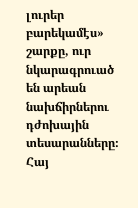լուրեր բարեկամէս» շարքը, ուր նկարագրուած են արեան նախճիրներու դժոխային տեսարանները։
Հայ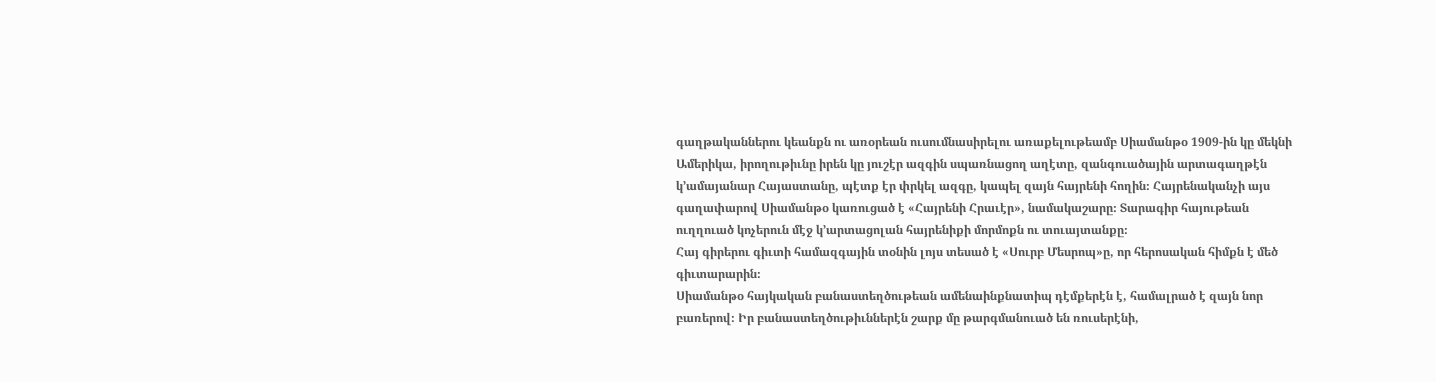գաղթականներու կեանքն ու առօրեան ուսումնասիրելու առաքելութեամբ Սիամանթօ 1909-ին կը մեկնի Ամերիկա, իրողութիւնը իրեն կը յուշէր ազգին սպառնացող աղէտը, զանգուածային արտագաղթէն կ՚ամայանար Հայաստանը, պէտք էր փրկել ազգը, կապել զայն հայրենի հողին։ Հայրենականչի այս գաղափարով Սիամանթօ կառուցած է «Հայրենի Հրաւէր», նամակաշարը։ Տարագիր հայութեան ուղղուած կոչերուն մէջ կ՚արտացոլան հայրենիքի մորմոքն ու տուայտանքը։
Հայ գիրերու գիւտի համազգային տօնին լոյս տեսած է «Սուրբ Մեսրոպ»ը, որ հերոսական հիմքն է մեծ գիւտարարին։
Սիամանթօ հայկական բանաստեղծութեան ամենաինքնատիպ դէմքերէն է, համալրած է զայն նոր բառերով։ Իր բանաստեղծութիւններէն շարք մը թարգմանուած են ռուսերէնի,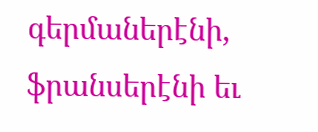գերմաներէնի, ֆրանսերէնի եւ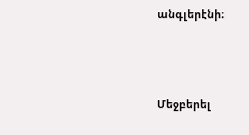անգլերէնի։



Մեջբերել